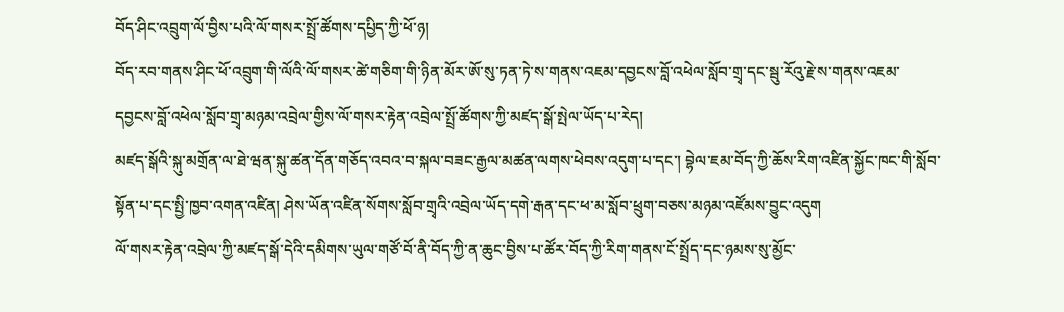བོད་ཤིང་འབྲུག་ལོ་བྱིས་པའི་ལོ་གསར་སྤྲོ་ཚོགས་དཔྱིད་ཀྱི་ཕོ་ཉ།
བོད་རབ་གནས་ཤིང་ཕོ་འབྲུག་གི་ལོའི་ལོ་གསར་ཚེ་གཅིག་གི་ཉིན་མོར་ཨོ་སུ་ཏན་ཏེ་ས་གནས་འཇམ་དབྱངས་བློ་འཕེལ་སློབ་གྲྭ་དང་སྦུ་རོའུ་རྗེ་ས་གནས་འཇམ་དབྱངས་བློ་འཕེལ་སློབ་གྲྭ་མཉམ་འབྲེལ་གྱིས་ལོ་གསར་རྟེན་འབྲེལ་སྤྲོ་ཚོགས་ཀྱི་མཛད་སྒོ་སྤེལ་ཡོད་པ་རེད།
མཛད་སྒོའི་སྐུ་མགྲོན་ལ་ཐེ་ཝན་སྐུ་ཚན་དོན་གཅོད་འབའ་བ་སྐལ་བཟང་རྒྱལ་མཚན་ལགས་ཕེབས་འདུག་པ་དང་། བྷེལ་ཇམ་བོད་ཀྱི་ཆོས་རིག་འཛིན་སྐྱོང་ཁང་གི་སློབ་སྟོན་པ་དང་སྤྱི་ཁྱབ་འགན་འཛིན། ཤེས་ཡོན་འཛིན་སོགས་སློབ་གྲྭའི་འབྲེལ་ཡོད་དགེ་རྒན་དང་ཕ་མ་སློབ་ཕྲུག་བཅས་མཉམ་འཛོམས་བྱུང་འདུག
ལོ་གསར་རྟེན་འབྲེལ་ཀྱི་མཛད་སྒོ་དེའི་དམིགས་ཡུལ་གཙོ་བོ་ནི་བོད་ཀྱི་ན་ཆུང་བྱིས་པ་ཚོར་བོད་ཀྱི་རིག་གནས་ངོ་སྤྲོད་དང་ཉམས་སུ་མྱོང་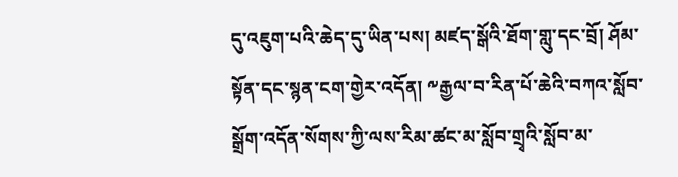དུ་འཇུག་པའི་ཆེད་དུ་ཡིན་པས། མཛད་སྒོའི་ཐོག་གླུ་དང་བྲོ། ཤོམ་སྟོན་དང་སྙན་ངག་གྱེར་འདོན། ༸རྒྱལ་བ་རིན་པོ་ཆེའི་བཀའ་སློབ་སྒྲོག་འདོན་སོགས་ཀྱི་ལས་རིམ་ཚང་མ་སློབ་གྲྭའི་སློབ་མ་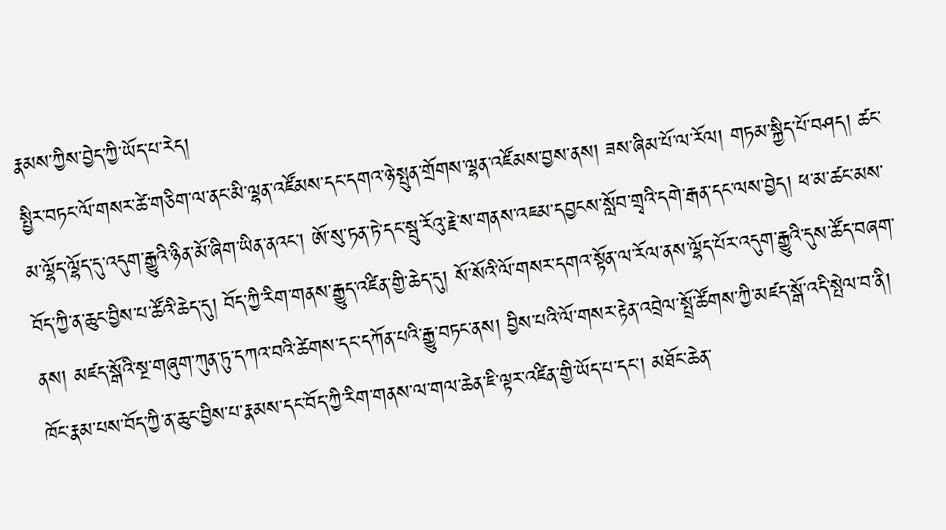རྣམས་ཀྱིས་བྱེད་ཀྱི་ཡོད་པ་རེད།
སྤྱིར་བཏང་ལོ་གསར་ཚེ་གཅིག་ལ་ནང་མི་ལྷན་འཛོམས་དང་དགའ་ཉེ་སྤུན་གྲོགས་ལྷན་འཛོམས་བྱས་ནས། ཟས་ཞིམ་པོ་ལ་རོལ། གཏམ་སྐྱིད་པོ་བཤད། ཚང་མ་ལྷོད་ལྷོད་དུ་འདུག་རྒྱུའི་ཉིན་མོ་ཞིག་ཡིན་ནའང་། ཨོ་སུ་ཏན་ཏེ་དང་སྦུ་རོའུ་རྗེ་ས་གནས་འཇམ་དབྱངས་སློབ་གྲྭའི་དགེ་རྒན་དང་ལས་བྱེད། ཕ་མ་ཚང་མས་བོད་ཀྱི་ན་ཆུང་བྱིས་པ་ཚོའི་ཆེད་དུ། བོད་ཀྱི་རིག་གནས་རྒྱུད་འཛིན་གྱི་ཆེད་དུ། སོ་སོའི་ལོ་གསར་དགའ་སྟོན་ལ་རོལ་ནས་ལྷོད་པོར་འདུག་རྒྱུའི་དུས་ཚོད་བཞག་ནས། མཛད་སྒོའི་སྔ་གཞུག་ཀུན་ཏུ་དཀའ་བའི་ཚེགས་དང་དཀོན་པའི་རྒྱུ་བཏང་ནས། བྱིས་པའི་ལོ་གསར་རྟེན་འབྲེལ་སྤྲོ་ཚོགས་ཀྱི་མཛད་སྒོ་འདི་སྤེལ་བ་ནི། ཁོང་རྣམ་པས་བོད་ཀྱི་ན་ཆུང་བྱིས་པ་རྣམས་དང་བོད་ཀྱི་རིག་གནས་ལ་གལ་ཆེན་ཇི་ལྟར་འཛིན་གྱི་ཡོད་པ་དང་། མཐོང་ཆེན་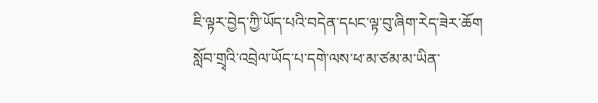ཇི་ལྟར་བྱེད་ཀྱི་ཡོད་པའི་བདེན་དཔང་ལྟ་བུ་ཞིག་རེད་ཟེར་ཆོག
སློབ་གྲྭའི་འབྲེལ་ཡོད་པ་དགེ་ལས་ཕ་མ་ཙམ་མ་ཡིན་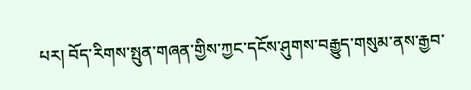པར། བོད་རིགས་སྤུན་གཞན་གྱིས་ཀྱང་དངོས་ཤུགས་བརྒྱུད་གསུམ་ནས་རྒྱབ་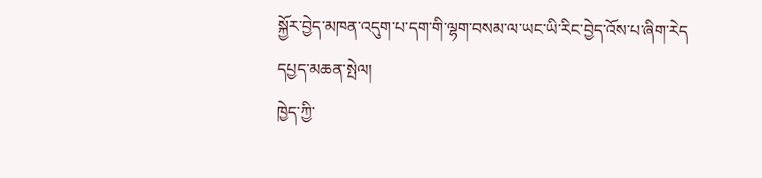སྐྱོར་བྱེད་མཁན་འདུག་པ་དག་གི་ལྷག་བསམ་ལ་ཡང་ཡི་རིང་བྱེད་འོས་པ་ཞིག་རེད
དཔྱད་མཆན་སྤེལ།
ཁྱེད་ཀྱི་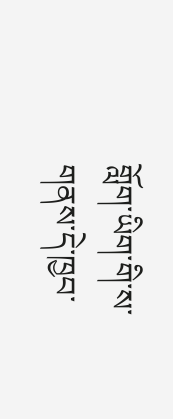གློག་ཡིག་གི་ས་གནས་དེ་ཁྱབ་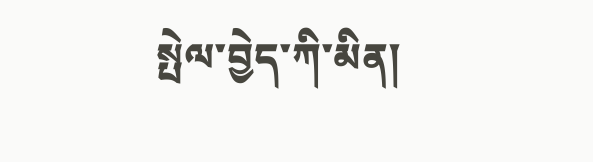སྤེལ་བྱེད་ཀི་མིན།